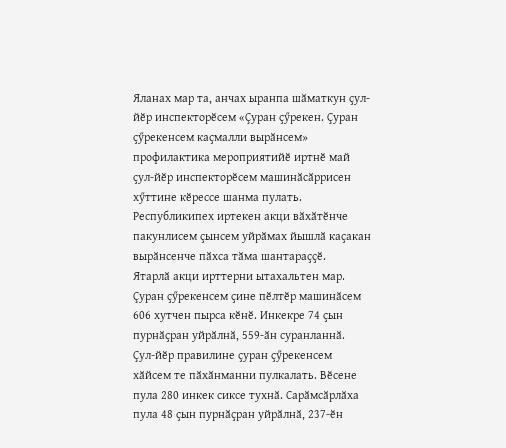Яланах мар та, анчах ыранпа шӑматкун ҫул-йӗр инспекторӗсем «Ҫуран ҫӳрекен. Ҫуран ҫӳрекенсем каҫмалли вырӑнсем» профилактика мероприятийӗ иртнӗ май ҫул-йӗр инспекторӗсем машинӑсӑррисен хӳттине кӗрессе шанма пулать. Республикипех иртекен акци вӑхӑтӗнче пакунлисем ҫынсем уйрӑмах йышлӑ каҫакан вырӑнсенче пӑхса тӑма шантараҫҫӗ.
Ятарлӑ акци ирттерни ытахальтен мар. Ҫуран ҫӳрекенсем ҫине пӗлтӗр машинӑсем 606 хутчен пырса кӗнӗ. Инкекре 74 ҫын пурнӑҫран уйрӑлнӑ, 559-ӑн суранланнӑ.
Ҫул-йӗр правилине ҫуран ҫӳрекенсем хӑйсем те пӑхӑнманни пулкалать. Вӗсене пула 280 инкек сиксе тухнӑ. Сарӑмсӑрлӑха пула 48 ҫын пурнӑҫран уйрӑлнӑ, 237-ӗн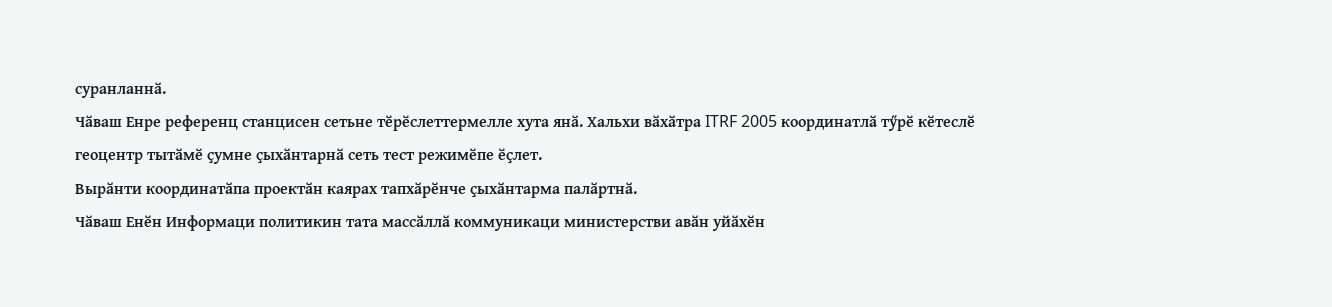суранланнӑ.
Чӑваш Енре референц станцисен сетьне тӗрӗслеттермелле хута янӑ. Хальхи вӑхӑтра ITRF 2005 координатлӑ тӳрӗ кӗтеслӗ геоцентр тытӑмӗ ҫумне ҫыхӑнтарнӑ сеть тест режимӗпе ӗҫлет.
Вырӑнти координатӑпа проектӑн каярах тапхӑрӗнче ҫыхӑнтарма палӑртнӑ.
Чӑваш Енӗн Информаци политикин тата массӑллӑ коммуникаци министерстви авӑн уйӑхӗн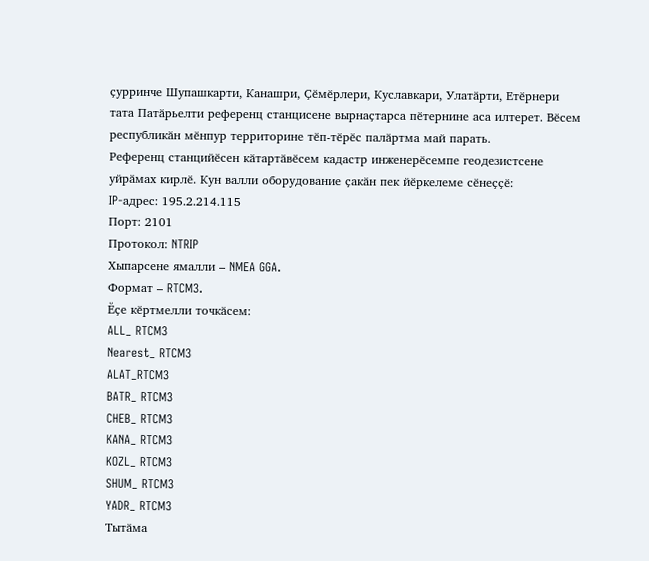ҫурринче Шупашкарти, Канашри, Ҫӗмӗрлери, Куславкари, Улатӑрти, Етӗрнери тата Патӑрьелти референц станцисене вырнаҫтарса пӗтернине аса илтерет. Вӗсем республикӑн мӗнпур территорине тӗп-тӗрӗс палӑртма май парать.
Референц станцийӗсен кӑтартӑвӗсем кадастр инженерӗсемпе геодезистсене уйрӑмах кирлӗ. Кун валли оборудование ҫакӑн пек йӗркелеме сӗнеҫҫӗ:
IP-адрес: 195.2.214.115
Порт: 2101
Протокол: NTRIP
Хыпарсене ямалли – NMEA GGA.
Формат – RTCM3.
Ӗҫе кӗртмелли точкӑсем:
ALL_ RTCM3
Nearest_ RTCM3
ALAT_RTCM3
BATR_ RTCM3
CHEB_ RTCM3
KANA_ RTCM3
KOZL_ RTCM3
SHUM_ RTCM3
YADR_ RTCM3
Тытӑма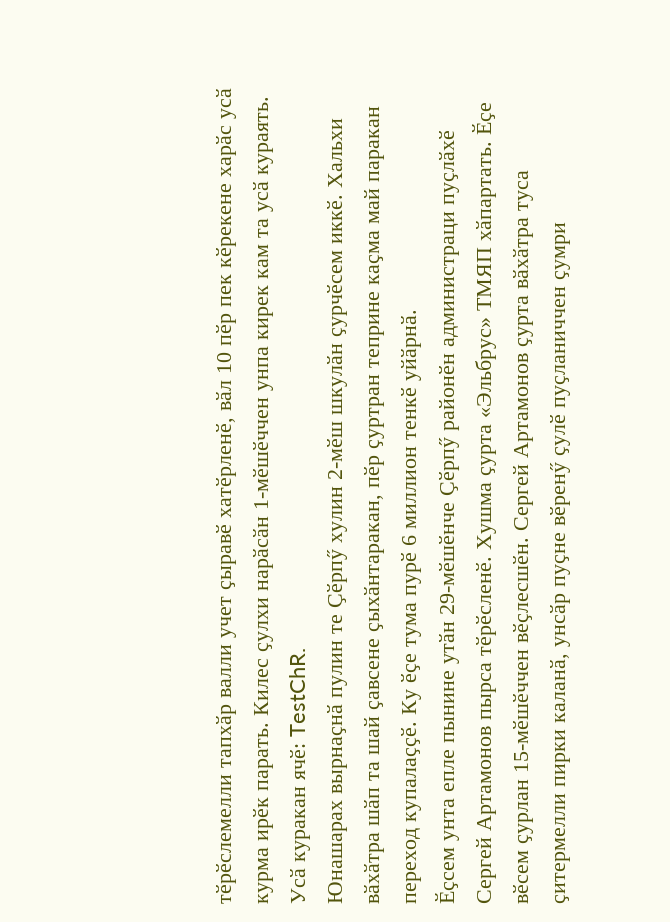тӗрӗслемелли тапхӑр валли учет ҫыравӗ хатӗрленӗ, вӑл 10 пӗр пек кӗрекене харӑс усӑ курма ирӗк парать. Килес ҫулхи нарӑсӑн 1-мӗшӗччен унпа кирек кам та усӑ кураять.
Усӑ куракан ячӗ: TestChR.
Юнашарах вырнаҫнӑ пулин те Ҫӗрпӳ хулин 2-мӗш шкулӑн ҫурчӗсем иккӗ. Хальхи вӑхӑтра шӑп та шай ҫавсене ҫыхӑнтаракан, пӗр ҫуртран теприне каҫма май паракан переход купалаҫҫӗ. Ку ӗҫе тума пурӗ 6 миллион тенкӗ уйӑрнӑ.
Ӗҫсем унта епле пынине утӑн 29-мӗшӗнче Ҫӗрпӳ районӗн администраци пуҫлӑхӗ Сергей Артамонов пырса тӗрӗсленӗ. Хушма ҫурта «Эльбрус» ТМЯП хӑпартать. Ӗҫе вӗсем ҫурлан 15-мӗшӗччен вӗҫлесшӗн. Сергей Артамонов ҫурта вӑхӑтра туса ҫитермелли пирки каланӑ, унсӑр пуҫне вӗренӳ ҫулӗ пуҫланиччен ҫумри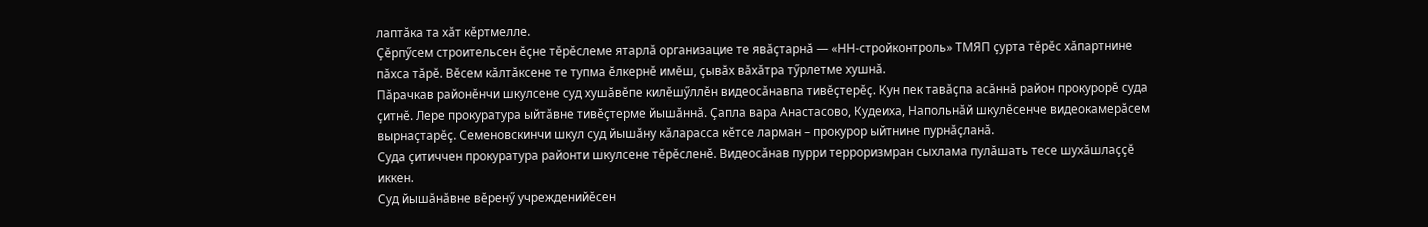лаптӑка та хӑт кӗртмелле.
Ҫӗрпӳсем строительсен ӗҫне тӗрӗслеме ятарлӑ организацие те явӑҫтарнӑ — «НН-стройконтроль» ТМЯП ҫурта тӗрӗс хӑпартнине пӑхса тӑрӗ. Вӗсем кӑлтӑксене те тупма ӗлкернӗ имӗш, ҫывӑх вӑхӑтра тӳрлетме хушнӑ.
Пӑрачкав районӗнчи шкулсене суд хушӑвӗпе килӗшӳллӗн видеосӑнавпа тивӗҫтерӗҫ. Кун пек тавӑҫпа асӑннӑ район прокурорӗ суда ҫитнӗ. Лере прокуратура ыйтӑвне тивӗҫтерме йышӑннӑ. Ҫапла вара Анастасово, Кудеиха, Напольнӑй шкулӗсенче видеокамерӑсем вырнаҫтарӗҫ. Семеновскинчи шкул суд йышӑну кӑларасса кӗтсе ларман – прокурор ыйтнине пурнӑҫланӑ.
Суда ҫитиччен прокуратура районти шкулсене тӗрӗсленӗ. Видеосӑнав пурри терроризмран сыхлама пулӑшать тесе шухӑшлаҫҫӗ иккен.
Суд йышӑнӑвне вӗренӳ учрежденийӗсен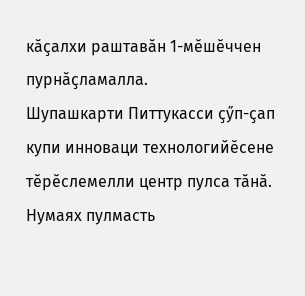кӑҫалхи раштавӑн 1-мӗшӗччен пурнӑҫламалла.
Шупашкарти Питтукасси ҫӳп-ҫап купи инноваци технологийӗсене тӗрӗслемелли центр пулса тӑнӑ. Нумаях пулмасть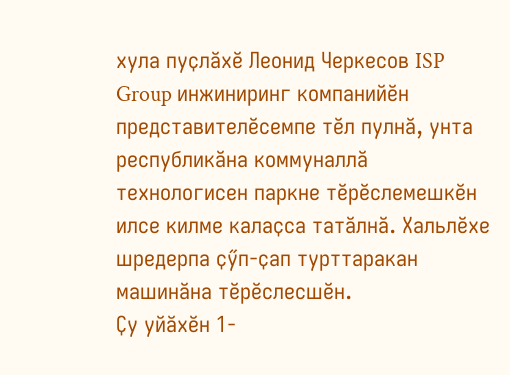хула пуҫлӑхӗ Леонид Черкесов ISP Group инжиниринг компанийӗн представителӗсемпе тӗл пулнӑ, унта республикӑна коммуналлӑ технологисен паркне тӗрӗслемешкӗн илсе килме калаҫса татӑлнӑ. Хальлӗхе шредерпа ҫӳп-ҫап турттаракан машинӑна тӗрӗслесшӗн.
Ҫу уйӑхӗн 1-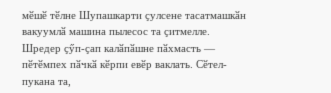мӗшӗ тӗлне Шупашкарти ҫулсене тасатмашкӑн вакуумлӑ машина пылесос та ҫитмелле. Шредер ҫӳп-ҫап калӑпӑшне пӑхмасть — пӗтӗмпех пӑчкӑ кӗрпи евӗр ваклать. Сӗтел-пукана та,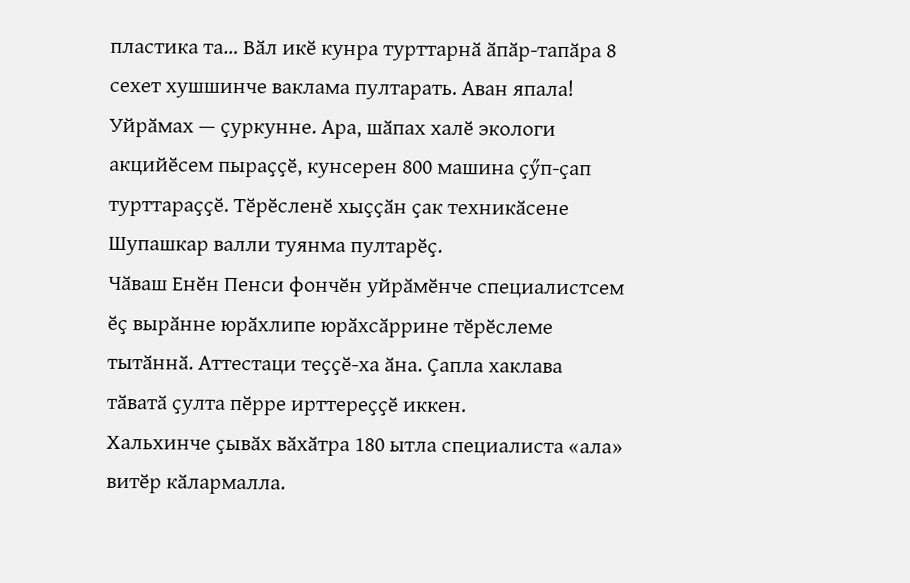пластика та… Вӑл икӗ кунра турттарнӑ ӑпӑр-тапӑра 8 сехет хушшинче ваклама пултарать. Аван япала! Уйрӑмах — ҫуркунне. Ара, шӑпах халӗ экологи акцийӗсем пыраҫҫӗ, кунсерен 800 машина ҫӳп-ҫап турттараҫҫӗ. Тӗрӗсленӗ хыҫҫӑн ҫак техникӑсене Шупашкар валли туянма пултарӗҫ.
Чӑваш Енӗн Пенси фончӗн уйрӑмӗнче специалистсем ӗҫ вырӑнне юрӑхлипе юрӑхсӑррине тӗрӗслеме тытӑннӑ. Аттестаци теҫҫӗ-ха ӑна. Ҫапла хаклава тӑватӑ ҫулта пӗрре ирттереҫҫӗ иккен.
Хальхинче ҫывӑх вӑхӑтра 180 ытла специалиста «ала» витӗр кӑлармалла.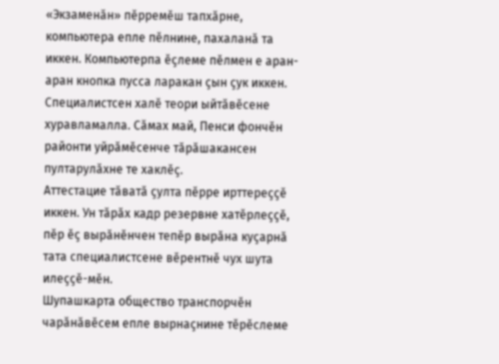«Экзаменӑн» пӗрремӗш тапхӑрне, компьютера епле пӗлнине, пахаланӑ та иккен. Компьютерпа ӗҫлеме пӗлмен е аран-аран кнопка пусса ларакан ҫын ҫук иккен. Специалистсен халӗ теори ыйтӑвӗсене хуравламалла. Сӑмах май, Пенси фончӗн районти уйрӑмӗсенче тӑрӑшакансен пултарулӑхне те хаклӗҫ.
Аттестацие тӑватӑ ҫулта пӗрре ирттереҫҫӗ иккен. Ун тӑрӑх кадр резервне хатӗрлеҫҫӗ, пӗр ӗҫ вырӑнӗнчен тепӗр вырӑна куҫарнӑ тата специалистсене вӗрентнӗ чух шута илеҫҫӗ-мӗн.
Шупашкарта общество транспорчӗн чарӑнӑвӗсем епле вырнаҫнине тӗрӗслеме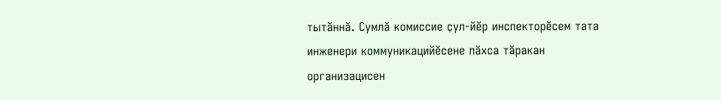тытӑннӑ. Сумлӑ комиссие ҫул-йӗр инспекторӗсем тата инженери коммуникацийӗсене пӑхса тӑракан организацисен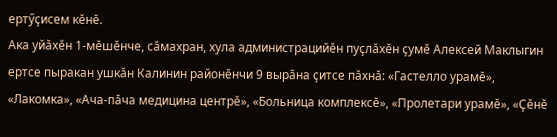ертӳҫисем кӗнӗ.
Ака уйӑхӗн 1-мӗшӗнче, сӑмахран, хула администрацийӗн пуҫлӑхӗн ҫумӗ Алексей Маклыгин ертсе пыракан ушкӑн Калинин районӗнчи 9 вырӑна ҫитсе пӑхнӑ: «Гастелло урамӗ», «Лакомка», «Ача-пӑча медицина центрӗ», «Больница комплексӗ», «Пролетари урамӗ», «Ҫӗнӗ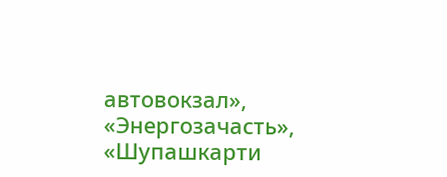автовокзал», «Энергозачасть», «Шупашкарти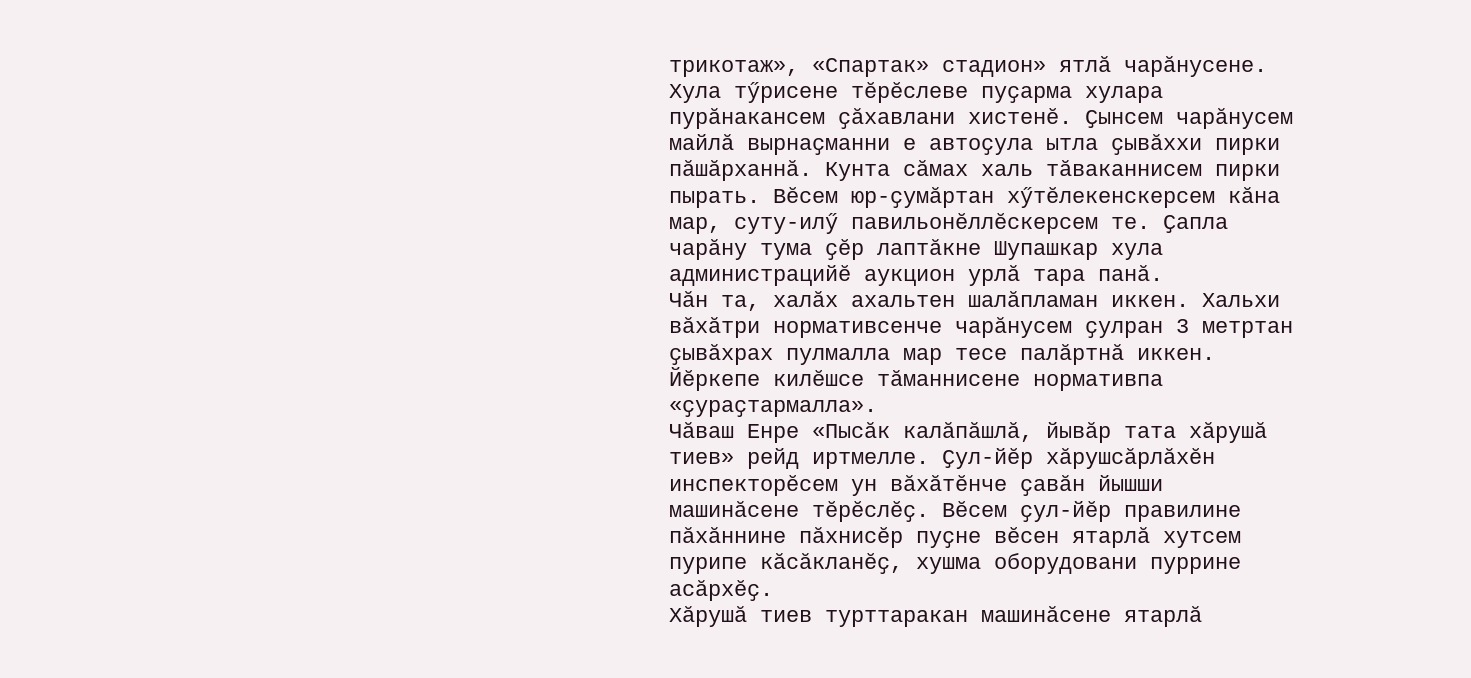трикотаж», «Спартак» стадион» ятлӑ чарӑнусене.
Хула тӳрисене тӗрӗслеве пуҫарма хулара пурӑнакансем ҫӑхавлани хистенӗ. Ҫынсем чарӑнусем майлӑ вырнаҫманни е автоҫула ытла ҫывӑххи пирки пӑшӑрханнӑ. Кунта сӑмах халь тӑваканнисем пирки пырать. Вӗсем юр-ҫумӑртан хӳтӗлекенскерсем кӑна мар, суту-илӳ павильонӗллӗскерсем те. Ҫапла чарӑну тума ҫӗр лаптӑкне Шупашкар хула администрацийӗ аукцион урлӑ тара панӑ.
Чӑн та, халӑх ахальтен шалӑпламан иккен. Хальхи вӑхӑтри нормативсенче чарӑнусем ҫулран 3 метртан ҫывӑхрах пулмалла мар тесе палӑртнӑ иккен. Йӗркепе килӗшсе тӑманнисене нормативпа «ҫураҫтармалла».
Чӑваш Енре «Пысӑк калӑпӑшлӑ, йывӑр тата хӑрушӑ тиев» рейд иртмелле. Ҫул-йӗр хӑрушсӑрлӑхӗн инспекторӗсем ун вӑхӑтӗнче ҫавӑн йышши машинӑсене тӗрӗслӗҫ. Вӗсем ҫул-йӗр правилине пӑхӑннине пӑхнисӗр пуҫне вӗсен ятарлӑ хутсем пурипе кӑсӑкланӗҫ, хушма оборудовани пуррине асӑрхӗҫ.
Хӑрушӑ тиев турттаракан машинӑсене ятарлӑ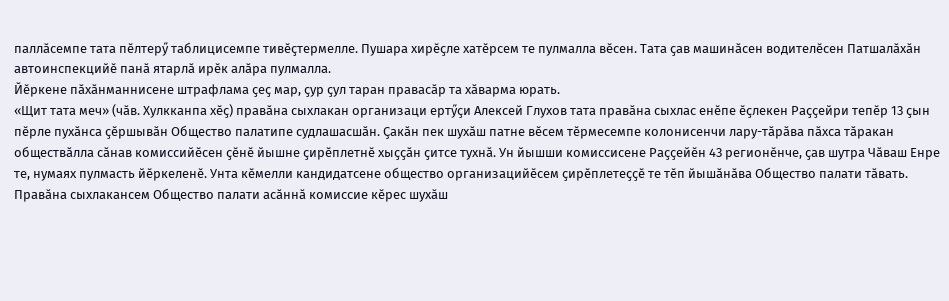паллӑсемпе тата пӗлтерӳ таблицисемпе тивӗҫтермелле. Пушара хирӗҫле хатӗрсем те пулмалла вӗсен. Тата ҫав машинӑсен водителӗсен Патшалӑхӑн автоинспекцийӗ панӑ ятарлӑ ирӗк алӑра пулмалла.
Йӗркене пӑхӑнманнисене штрафлама ҫеҫ мар, ҫур ҫул таран правасӑр та хӑварма юрать.
«Щит тата меч» (чӑв. Хулкканпа хӗҫ) правӑна сыхлакан организаци ертӳҫи Алексей Глухов тата правӑна сыхлас енӗпе ӗҫлекен Раҫҫейри тепӗр 13 ҫын пӗрле пухӑнса ҫӗршывӑн Общество палатипе судлашасшӑн. Ҫакӑн пек шухӑш патне вӗсем тӗрмесемпе колонисенчи лару-тӑрӑва пӑхса тӑракан обществӑлла сӑнав комиссийӗсен ҫӗнӗ йышне ҫирӗплетнӗ хыҫҫӑн ҫитсе тухнӑ. Ун йышши комиссисене Раҫҫейӗн 43 регионӗнче, ҫав шутра Чӑваш Енре те, нумаях пулмасть йӗркеленӗ. Унта кӗмелли кандидатсене общество организацийӗсем ҫирӗплетеҫҫӗ те тӗп йышӑнӑва Общество палати тӑвать.
Правӑна сыхлакансем Общество палати асӑннӑ комиссие кӗрес шухӑш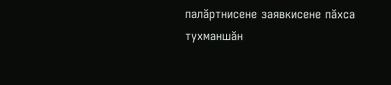палӑртнисене заявкисене пӑхса тухманшӑн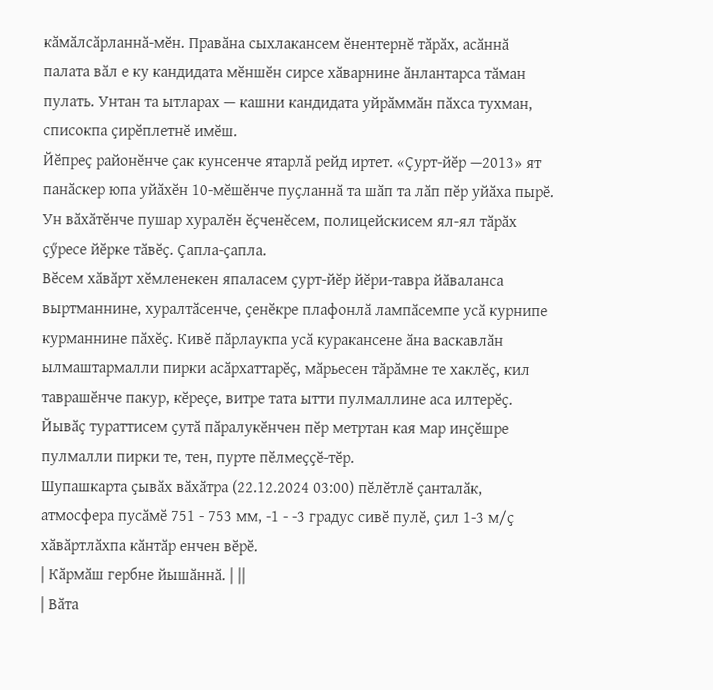кӑмӑлсӑрланнӑ-мӗн. Правӑна сыхлакансем ӗнентернӗ тӑрӑх, асӑннӑ палата вӑл е ку кандидата мӗншӗн сирсе хӑварнине ӑнлантарса тӑман пулать. Унтан та ытларах — кашни кандидата уйрӑммӑн пӑхса тухман, списокпа ҫирӗплетнӗ имӗш.
Йӗпреҫ районӗнче ҫак кунсенче ятарлӑ рейд иртет. «Ҫурт-йӗр —2013» ят панӑскер юпа уйӑхӗн 10-мӗшӗнче пуҫланнӑ та шӑп та лӑп пӗр уйӑха пырӗ. Ун вӑхӑтӗнче пушар хуралӗн ӗҫченӗсем, полицейскисем ял-ял тӑрӑх ҫӳресе йӗрке тӑвӗҫ. Ҫапла-ҫапла.
Вӗсем хӑвӑрт хӗмленекен япаласем ҫурт-йӗр йӗри-тавра йӑваланса выртманнине, хуралтӑсенче, ҫенӗкре плафонлӑ лампӑсемпе усӑ курнипе курманнине пӑхӗҫ. Кивӗ пӑрлаукпа усӑ куракансене ӑна васкавлӑн ылмаштармалли пирки асӑрхаттарӗҫ, мӑрьесен тӑрӑмне те хаклӗҫ, кил таврашӗнче пакур, кӗреҫе, витре тата ытти пулмаллине аса илтерӗҫ. Йывӑҫ тураттисем ҫутӑ пӑралукӗнчен пӗр метртан кая мар инҫӗшре пулмалли пирки те, тен, пурте пӗлмеҫҫӗ-тӗр.
Шупашкарта ҫывӑх вӑхӑтра (22.12.2024 03:00) пӗлӗтлӗ ҫанталӑк, атмосфера пусӑмӗ 751 - 753 мм, -1 - -3 градус сивӗ пулӗ, ҫил 1-3 м/ҫ хӑвӑртлӑхпа кӑнтӑр енчен вӗрӗ.
| Кӑрмӑш гербне йышӑннӑ. | ||
| Вӑта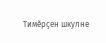Тимӗрҫен шкулне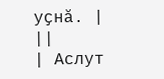уҫнӑ. | ||
| Аслут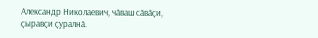Александр Николаевич, чӑваш сӑвӑҫи, ҫыравҫи ҫуралнӑ.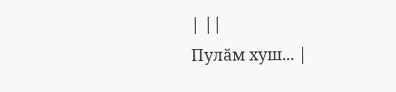| ||
Пулӑм хуш... |